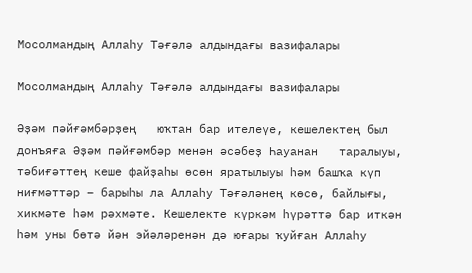Мосолмандың Аллаһу Тәғәлә алдындағы вазифалары

Мосолмандың Аллаһу Тәғәлә алдындағы вазифалары

Әҙәм пәйғәмбәрҙең   юҡтан бар ителеүе, кешелектең был донъяға Әҙәм пәйғәмбәр менән әсәбеҙ Һауанан   таралыуы, тәбиғәттең кеше файҙаһы өсөн яратылыуы һәм башҡа күп ниғмәттәр – барыһы ла Аллаһу Тәғәләнең көсө, байлығы, хикмәте һәм рәхмәте. Кешелекте күркәм һүрәттә бар иткән һәм уны бөтә йән эйәләренән дә юғары ҡуйған Аллаһу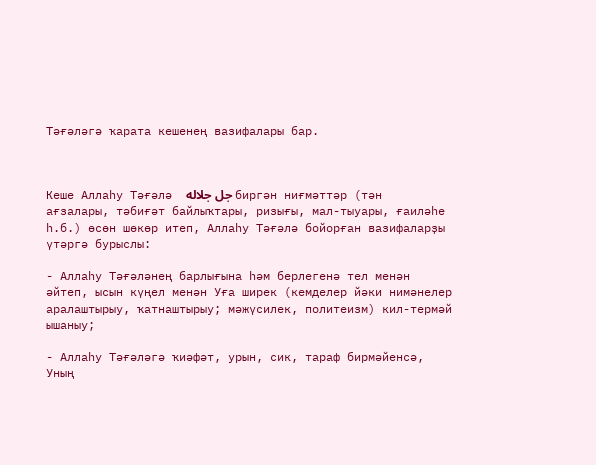Тәғәләгә ҡарата кешенең вазифалары бар.



Кеше Аллаһу Тәғәлә  جل جلاله биргән ниғмәттәр (тән ағзалары, тәбиғәт байлыҡтары, ризығы, мал-тыуары, ғаиләһе һ.б.) өсөн шөкөр итеп, Аллаһу Тәғәлә бойорған вазифаларҙы үтәргә бурыслы:

- Аллаһу Тәғәләнең барлығына һәм берлегенә тел менән әйтеп, ысын күңел менән Уға ширек (кемделер йәки нимәнелер аралаштырыу, ҡатнаштырыу; мәжүсилек, политеизм) кил-термәй ышаныу;

- Аллаһу Тәғәләгә ҡиәфәт, урын, сик, тараф бирмәйенсә, Уның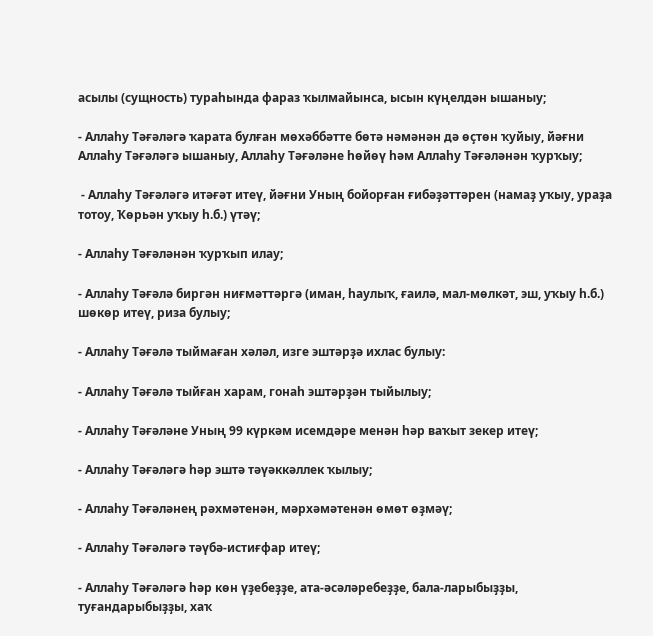асылы (сущность) тураһында фараз ҡылмайынса, ысын күңелдән ышаныу;

- Аллаһу Тәғәләгә ҡарата булған мөхәббәтте бөтә нәмәнән дә өҫтөн ҡуйыу, йәғни Аллаһу Тәғәләгә ышаныу, Аллаһу Тәғәләне һөйөү һәм Аллаһу Тәғәләнән ҡурҡыу;

 - Аллаһу Тәғәләгә итәғәт итеү, йәғни Уның бойорған ғибәҙәттәрен (намаҙ уҡыу, ураҙа тотоу, Ҡөрьән уҡыу һ.б.) үтәү;

- Аллаһу Тәғәләнән ҡурҡып илау;

- Аллаһу Тәғәлә биргән ниғмәттәргә (иман, һаулыҡ, ғаилә, мал-мөлкәт, эш, уҡыу һ.б.) шөкөр итеү, риза булыу;

- Аллаһу Тәғәлә тыймаған хәләл, изге эштәрҙә ихлас булыу:

- Аллаһу Тәғәлә тыйған харам, гонаһ эштәрҙән тыйылыу;

- Аллаһу Тәғәләне Уның 99 күркәм исемдәре менән һәр ваҡыт зекер итеү;

- Аллаһу Тәғәләгә һәр эштә тәүәккәллек ҡылыу;

- Аллаһу Тәғәләнең рәхмәтенән, мәрхәмәтенән өмөт өҙмәү;

- Аллаһу Тәғәләгә тәүбә-истиғфар итеү;

- Аллаһу Тәғәләгә һәр көн үҙебеҙҙе, ата-әсәләребеҙҙе, бала-ларыбыҙҙы, туғандарыбыҙҙы, хаҡ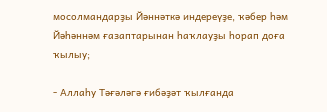мосолмандарҙы Йәннәткә индереүҙе, ҡәбер һәм Йәһәннәм ғазаптарынан һаҡлауҙы һорап доға ҡылыу;

- Аллаһу Тәғәләгә ғибәҙәт ҡылғанда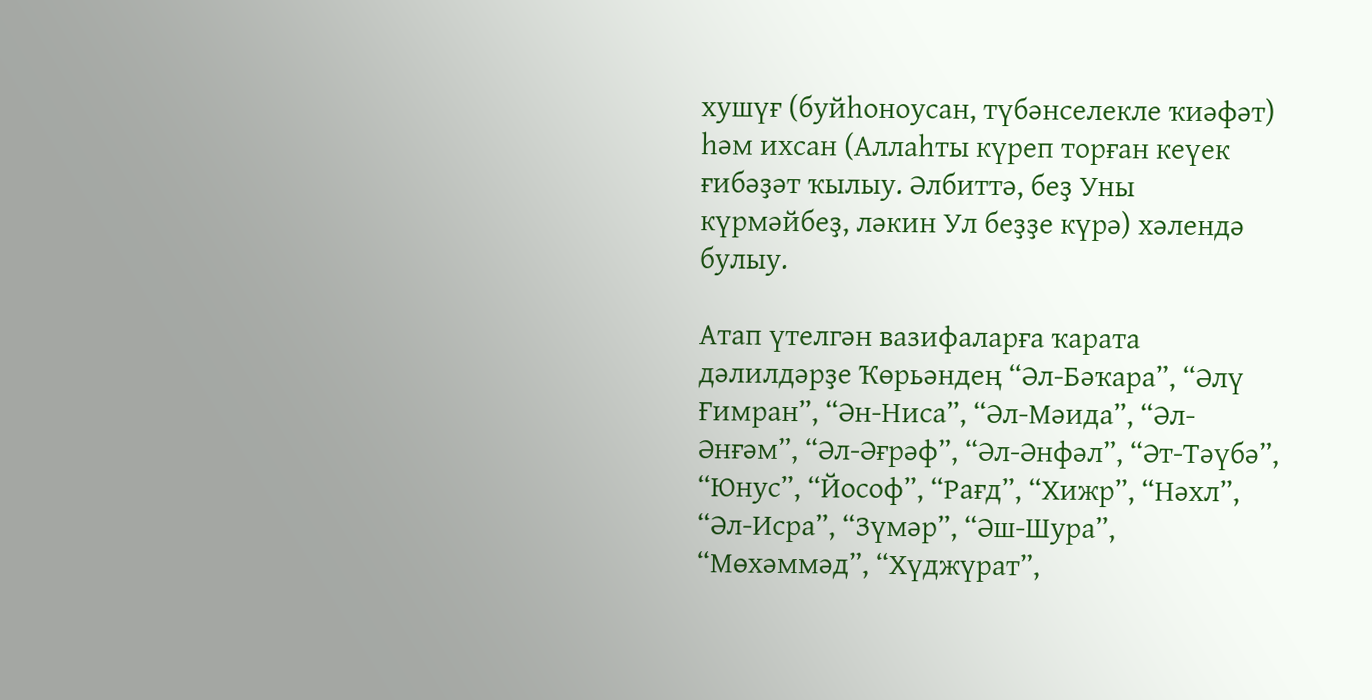хушүғ (буйһоноусан, түбәнселекле ҡиәфәт) һәм ихсан (Аллаһты күреп торған кеүек ғибәҙәт ҡылыу. Әлбиттә, беҙ Уны күрмәйбеҙ, ләкин Ул беҙҙе күрә) хәлендә булыу.

Атап үтелгән вазифаларға ҡарата дәлилдәрҙе Ҡөрьәндең “Әл-Бәҡара”, “Әлү Ғимран”, “Ән-Ниса”, “Әл-Мәида”, “Әл-Әнғәм”, “Әл-Әғрәф”, “Әл-Әнфәл”, “Әт-Тәүбә”, “Юнус”, “Йософ”, “Рағд”, “Хижр”, “Нәхл”, “Әл-Исра”, “Зүмәр”, “Әш-Шура”, “Мөхәммәд”, “Хүджүрат”,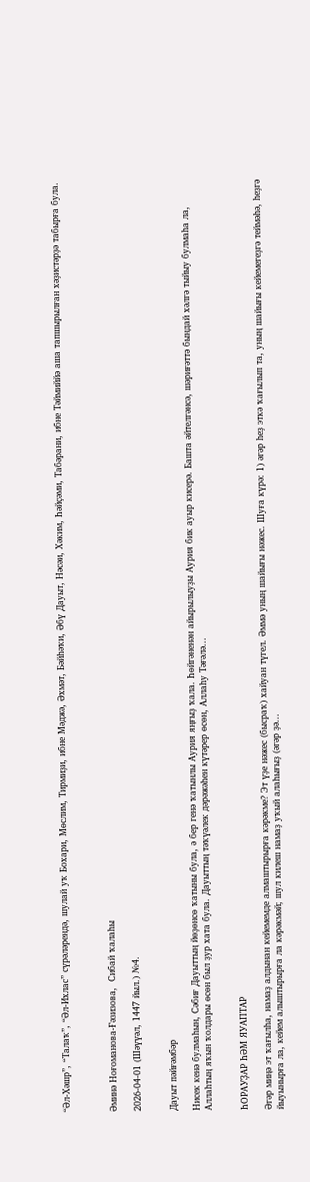“Әл-Хәшр”, “Талаҡ”, “Әл-Ихлас” сүрәләрендә, шулай уҡ Бохари, Мөслим, Тирмиҙи, ибне Мәджә, Әхмәт, Бәйһәҡи, Әбү Дауыт, Нәсәи, Хәким, Һәйҫәми, Табәрани, ибне Тәймиййә аша тапшырылған хәҙистәрҙә табырға була.



Әминә Ноғоманова-Ғәзизова,  Сибай ҡалаһы

2026-04-01 (Шәүүәл, 1447 йыл.) №4.


Дауыт пәйғәмбәр

Нисек кенә булмаһын, Сәбиғ Дауыттың йөҙөнсө ҡатыны була, ә бер генә ҡатынлы Аурия яңғыҙ ҡала. Һөйгәненән айырылыуҙы Аурия бик ауыр кисерә. Башта әйтелгәнсә, шәриғәттә бындай хәлгә тыйыу булмаһа ла, Аллаһтың яҡын ҡолдары өсөн был ҙур хата була. Дауыттың тәҡүәлек дәрәжәһен күтәрер өсөн, Аллаһу Тәғәлә...


ҺОРАУҘАР ҺӘМ ЯУАПТАР

Әгәр миңә эт ҡағылһа, намаҙ алдынан кейемемде алмаштырырға кәрәкме? Эт үҙе нәжес (бысраҡ) хайуан түгел. Әммә уның шайығы нәжес. Шуға күрә: 1) әгәр һеҙ эткә ҡағылып та, уның шайығы кейемегеҙгә теймәһә, һеҙгә йыуынырға ла, кейем алыштырырға ла кәрәкмәй; шул килеш намаҙ уҡый алаһығыҙ (әгәр ҙә...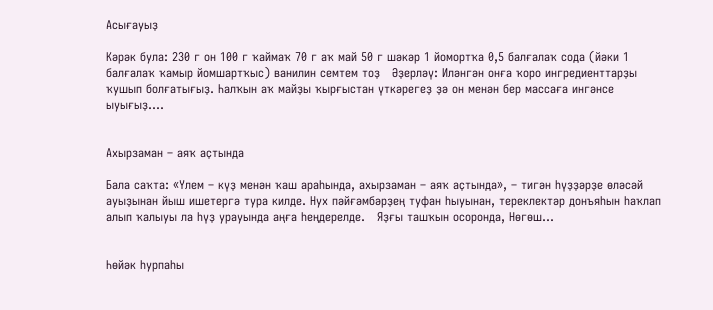Асығауыҙ

Кәрәк була: 230 г он 100 г ҡаймаҡ 70 г аҡ май 50 г шәкәр 1 йомортҡа 0,5 балғалаҡ сода (йәки 1 балғалаҡ ҡамыр йомшартҡыс) ванилин семтем тоҙ   Әҙерләү: Иләнгән онға ҡоро ингредиенттарҙы ҡушып болғатығыҙ. Һалҡын аҡ майҙы ҡырғыстан үткәрегеҙ ҙә он менән бер массаға ингәнсе ыуығыҙ....


Ахырзаман – аяҡ аҫтында

Бала саҡта: «Үлем – күҙ менән ҡаш араһында, ахырзаман – аяҡ аҫтында», – тигән һүҙҙәрҙе өләсәй ауыҙынан йыш ишетергә тура килде. Нух пәйғәмбәрҙең туфан һыуынан, тереклектәр донъяһын һаҡлап алып ҡалыуы ла һүҙ урауында аңға һеңдерелде.   Яҙғы ташҡын осоронда, Нөгөш...


Һөйәк һурпаһы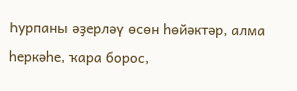Һурпаны әҙерләү өсөн һөйәктәр, алма һеркәһе, ҡара борос,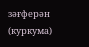зәғферән (куркума)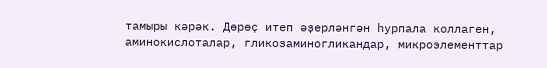тамыры кәрәк. Дөрөҫ итеп әҙерләнгән һурпала коллаген, аминокислоталар, гликозаминогликандар, микроэлементтар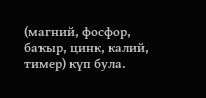(магний, фосфор, баҡыр, цинк, калий, тимер) күп була.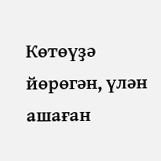Көтөүҙә йөрөгән, үлән ашаған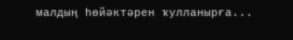малдың һөйәктәрен ҡулланырға...